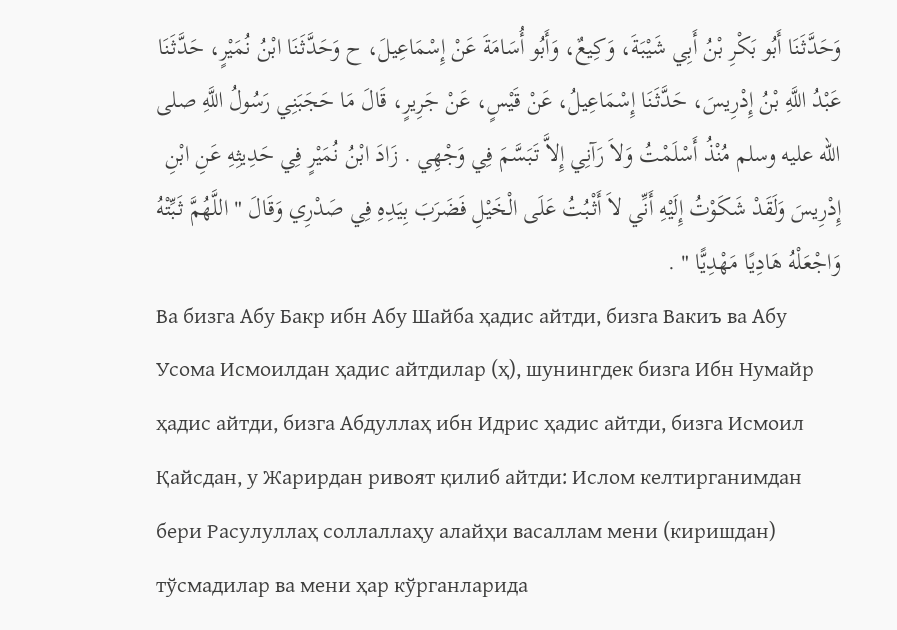وَحَدَّثَنَا أَبُو بَكْرِ بْنُ أَبِي شَيْبَةَ، وَكِيعٌ، وَأَبُو أُسَامَةَ عَنْ إِسْمَاعِيلَ، ح وَحَدَّثَنَا ابْنُ نُمَيْرٍ، حَدَّثَنَا عَبْدُ اللَّهِ بْنُ إِدْرِيسَ، حَدَّثَنَا إِسْمَاعِيلُ، عَنْ قَيْسٍ، عَنْ جَرِيرٍ، قَالَ مَا حَجَبَنِي رَسُولُ اللَّهِ صلى الله عليه وسلم مُنْذُ أَسْلَمْتُ وَلاَ رَآنِي إِلاَّ تَبَسَّمَ فِي وَجْهِي . زَادَ ابْنُ نُمَيْرٍ فِي حَدِيثِهِ عَنِ ابْنِ إِدْرِيسَ وَلَقَدْ شَكَوْتُ إِلَيْهِ أَنِّي لاَ أَثْبُتُ عَلَى الْخَيْلِ فَضَرَبَ بِيَدِهِ فِي صَدْرِي وَقَالَ " اللَّهُمَّ ثَبِّتْهُ وَاجْعَلْهُ هَادِيًا مَهْدِيًّا " .
Ва бизга Абу Бакр ибн Абу Шайба ҳадис айтди, бизга Вакиъ ва Абу Усома Исмоилдан ҳадис айтдилар (ҳ), шунингдек бизга Ибн Нумайр ҳадис айтди, бизга Абдуллаҳ ибн Идрис ҳадис айтди, бизга Исмоил Қайсдан, у Жарирдан ривоят қилиб айтди: Ислом келтирганимдан бери Расулуллаҳ соллаллаҳу алайҳи васаллам мени (киришдан) тўсмадилар ва мени ҳар кўрганларида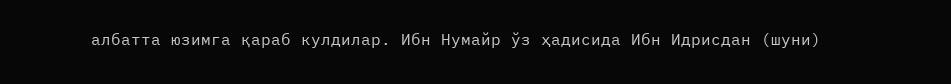албатта юзимга қараб кулдилар. Ибн Нумайр ўз ҳадисида Ибн Идрисдан (шуни)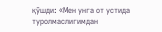қўшди: «Мен унга от устида туролмаслигимдан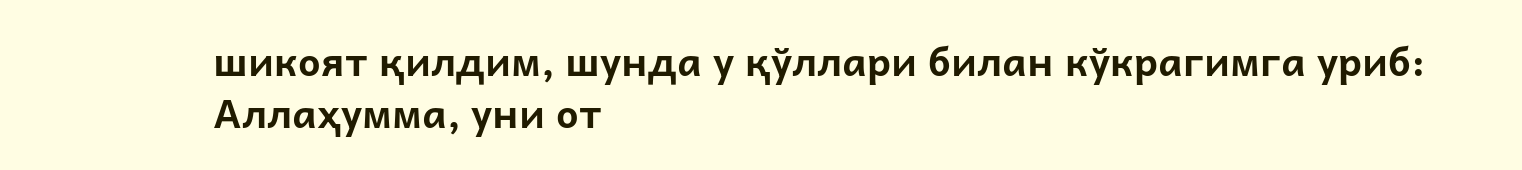шикоят қилдим, шунда у қўллари билан кўкрагимга уриб: Аллаҳумма, уни от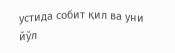устида собит қил ва уни йўл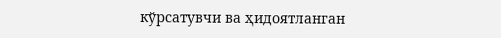кўрсатувчи ва ҳидоятланган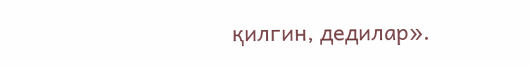қилгин, дедилар».